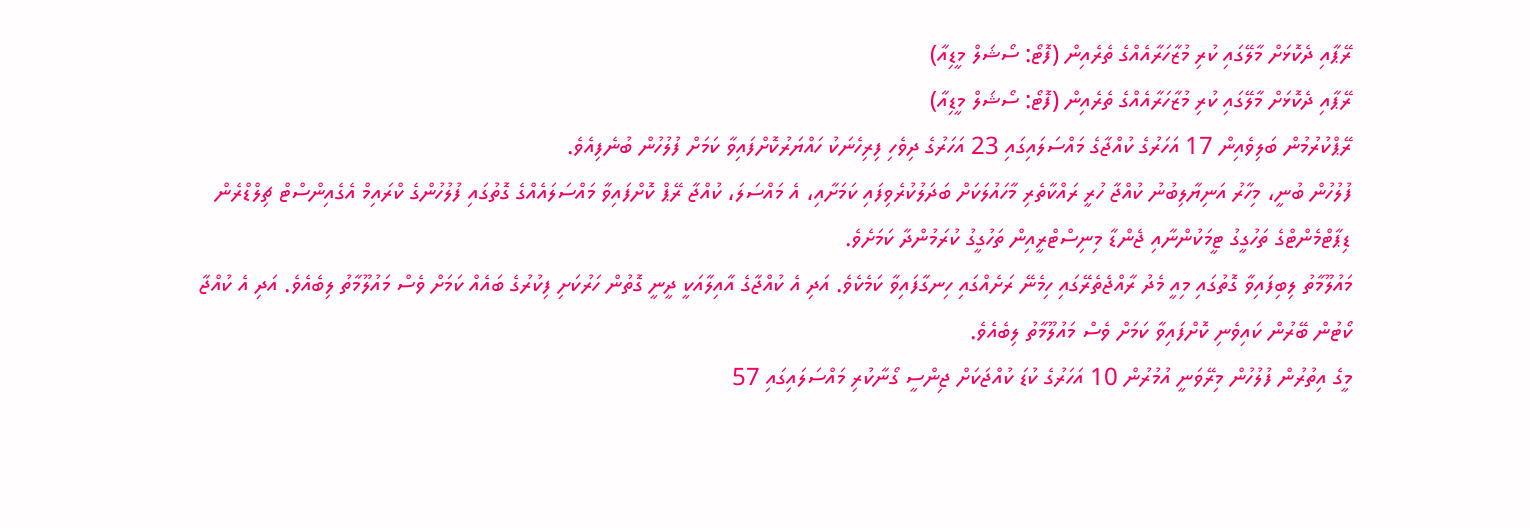ރޭޕާއި ދެކޮޅަށް މާލޭގައި ކުރި މުޒާހަރާއެއްގެ ތެރެއިން (ފޮޓޯ: ސޯޝަލް މީޑިއާ)
ރޭޕާއި ދެކޮޅަށް މާލޭގައި ކުރި މުޒާހަރާއެއްގެ ތެރެއިން (ފޮޓޯ: ސޯޝަލް މީޑިއާ)
ރޭޕްކުރުމުން ބަލިވެއިން 17 އަހަރުގެ ކުއްޖާގެ މައްސަލައިގައި 23 އަހަރުގެ ދިވެހި ފިރިހެނަކު ހައްޔަރުކޮށްފައިވާ ކަމަށް ފުލުހުން ބުނެފިއެވެ.
ފުލުހުން ބުނީ، މިހާރު އަނިޔާލިބުނު ކުއްޖާ ހުރީ ރައްކާތެރި މާހައުލަކަށް ބަދަލުކުރެވިފައި ކަމަށާއި، އެ މައްސަލަ، ކުއްޖާ ރޭޕް ކޮށްފައިވާ މައްސަލައެއްގެ ގޮތުގައި ފުލުހުންގެ ކްރައިމް އެގެއިންސްޓް ޗިލްޑްރެން ޑިޕާޓްމެންޓްގެ ތަހުގީގު ޓީމަކުންނާއި ޖެންޑާ މިނިސްޓްރީއިން ތަހުގީގު ކުރަމުންދާ ކަމަށެވެ.
މައުލޫމާތު ލިބިފައިވާ ގޮތުގައި މިއީ މެދު ރާއްޖެތެރޭގައި ހިމެނޭ ރަށެއްގައި ހިނގާފައިވާ ކަމެކެވެ. އަދި އެ ކުއްޖާގެ އާއިލާއަކީ ދީނީ ގޮތުން ހަރުކަށި ފިކުރުގެ ބައެއް ކަމަށް ވެސް މައުލޫމާތު ލިބެއެވެ. އަދި އެ ކުއްޖާ ކޯޓުން ބޭރުން ކައިވެނި ކޮށްފައިވާ ކަމަށް ވެސް މައުލޫމާތު ލިބެއެވެ.
މީގެ އިތުރުން ފުލުހުން މިރޭވަނީ އުމުރުން 10 އަހަރުގެ ކުޑަ ކުއްޖަކަށް ޖިންސީ ގޯނާކުރި މައްސަލައިގައި 57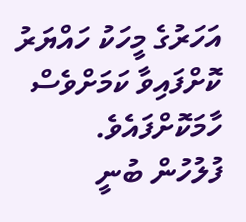އަހަރުގެ މީހަކު ހައްޔަރު ކޮށްފައިވާ ކަމަށްވެސް ހާމަކޮށްފައެވެ.
ފުލުހުން ބުނީ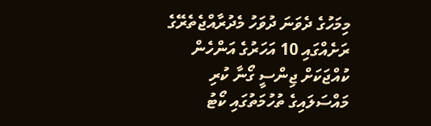މިމަހުގެ ދެވަނަ ދުވަހު މެދުރާއްޖެތެރޭގެ ރަށެއްގައި 10 އަހަރުގެ އަންހެން ކުއްޖަކަށް ޖިންސީ ގޯނާ ކުރި މައްސަލައިގެ ތުހުމަތުގައި ކޯޓު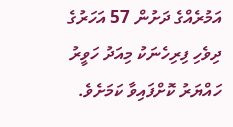އަމުރެއްގެ ދަށުން 57 އަހަރުގެ ދިވެހި ފިރިހެނަކު މިއަދު ހަވީރު ހައްޔަރު ކޮށްފައިވާ ކަމަށެވެ.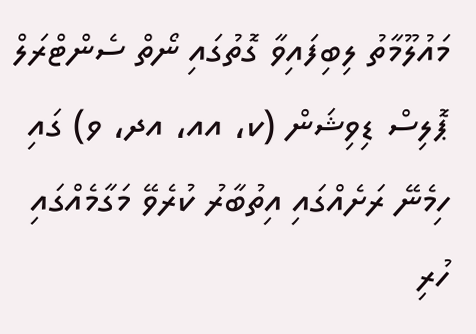މައުލޫމާތު ލިބިފައިވާ ގޮތުގައި ނޯތް ސެންޓްރަލް ޕޮލިސް ޑިވިޝަން (ކ، އއ، އދ، ވ) ގައި ހިމެނޭ ރަށެއްގައި އިތުބާރު ކުރެވޭ މަގާމެއްގައި ހުރި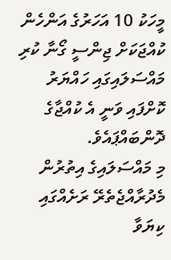މީހަކު 10 އަހަރުގެ އަންހެން ކުއްޖަކަށް ޖިންސީ ގޯނާ ކުރި މައްސަލައިގައި ހައްޔަރު ކޮށްފައި ވަނީ އެ ކުއްޖާގެ ދޮންބައްޕައެވެ.
މި މައްސަލައިގެ އިތުރުން މެދުރާއްޖެތެރޭ ރަށެއްގައި ކިޔަވާ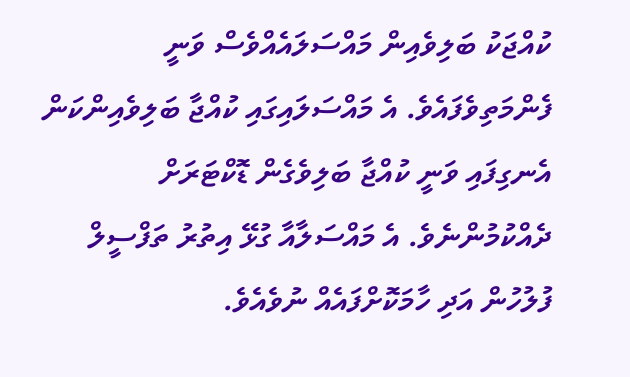ކުއްޖަކު ބަލިވެއިން މައްސަލައެއްވެސް ވަނީ ފެންމަތިވެފައެވެ. އެ މައްސަލައިގައި ކުއްޖާ ބަލިވެއިންކަން އެނގިފައި ވަނީ ކުއްޖާ ބަލިވެގެން ޑޮކްޓަރަށް ދެއްކުމުންނެވެ. އެ މައްސަލާއާ ގުޅޭ އިތުރު ތަފްސީލް ފުލުހުން އަދި ހާމަކޮށްފައެއް ނުވެއެވެ.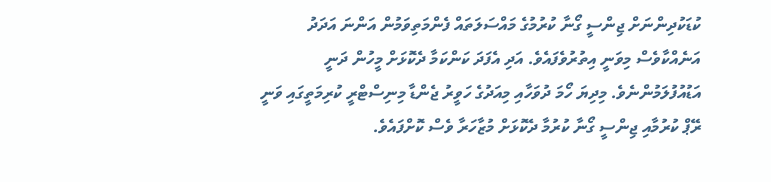ކުޑަކުދިންނަށް ޖިންސީ ގޯނާ ކުރުމުގެ މައްސަލަތައް ފެންމަތިވަމުން އަންނަ އަދަދު އަނެއްކާވެސް މިވަނީ އިތުރުވެފައެވެ. އަދި އެފަދަ ކަންކަމާ ދެކޮޅަށް މީހުން ދަނީ އަޑުއުފުލަމުންނެވެ. މިދިޔަ ހޯމަ ދުވަހާއި މިއަދުގެ ހަވީރު ޖެންޑާ މިނިސްޓްރީ ކުރިމަތީގައި ވަނީ ރޭޕް ކުރުމާއި ޖިންސީ ގޯނާ ކުރުމާ ދެކޮޅަށް މުޒާހަރާ ވެސް ކޮށްފައެވެ.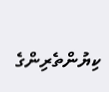ކިޔުންތެރިންގެ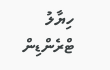ހިޔާލު
ޓްރެންޑިން